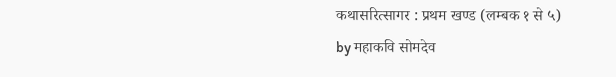कथासरित्सागर : प्रथम खण्ड (लम्बक १ से ५)
by महाकवि सोमदेव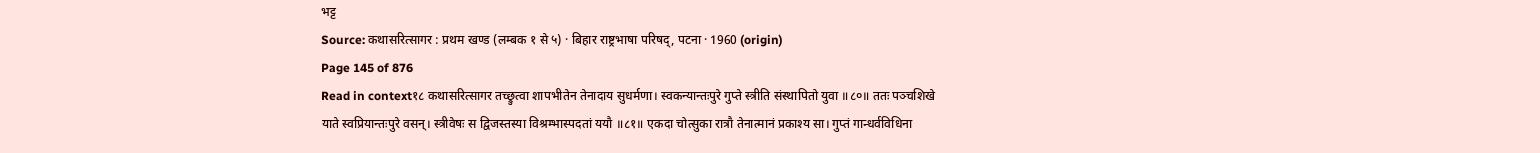भट्ट
Source: कथासरित्सागर : प्रथम खण्ड (लम्बक १ से ५) · बिहार राष्ट्रभाषा परिषद्, पटना · 1960 (origin)
Page 145 of 876
Read in context१८ कथासरित्सागर तच्छ्रुत्वा शापभीतेन तेनादाय सुधर्मणा। स्वकन्यान्तःपुरे गुप्ते स्त्रीति संस्थापितो युवा ॥८०॥ ततः पञ्चशिखे याते स्वप्रियान्तःपुरे वसन्। स्त्रीवेषः स द्विजस्तस्या विश्रम्भास्पदतां ययौ ॥८१॥ एकदा चोत्सुका रात्रौ तेनात्मानं प्रकाश्य सा। गुप्तं गान्धर्वविधिना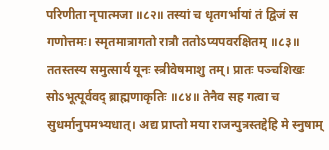परिणीता नृपात्मजा ॥८२॥ तस्यां च धृतगर्भायां तं द्विजं स गणोत्तमः। स्मृतमात्रागतो रात्रौ ततोऽप्यपवरक्षितम् ॥८३॥ ततस्तस्य समुत्सार्य यूनः स्त्रीवेषमाशु तम्। प्रातः पञ्चशिखः सोऽभूत्पूर्ववद् ब्राह्मणाकृतिः ॥८४॥ तेनैव सह गत्वा च सुधर्मानुपमभ्यधात्। अद्य प्राप्तो मया राजन्पुत्रस्तद्देहि मे स्नुषाम्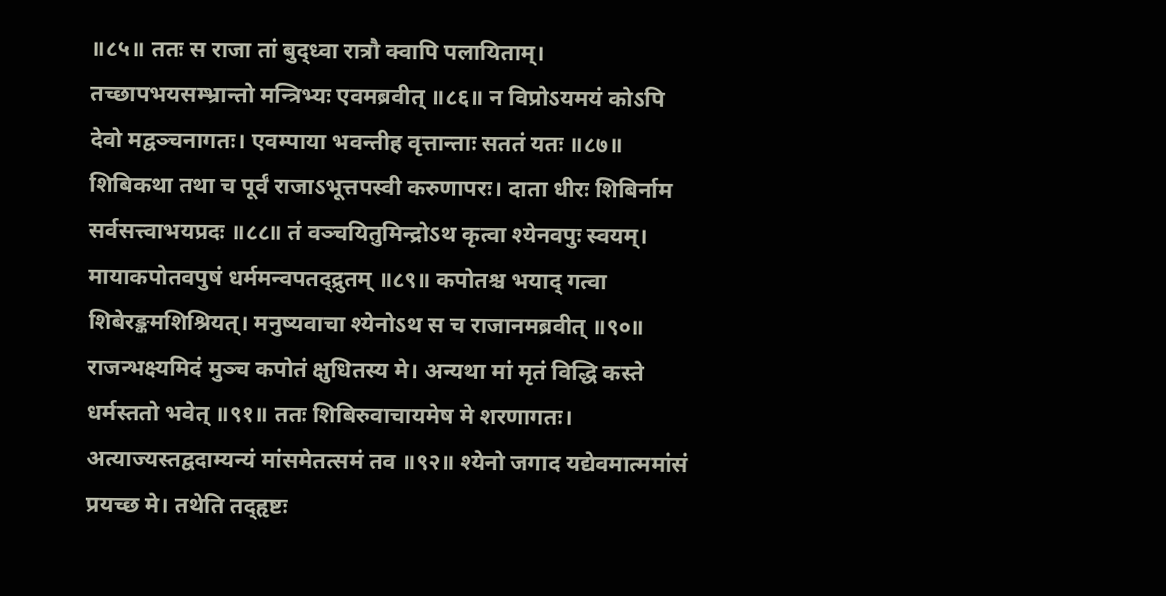॥८५॥ ततः स राजा तां बुद्ध्वा रात्रौ क्वापि पलायिताम्। तच्छापभयसम्भ्रान्तो मन्त्रिभ्यः एवमब्रवीत् ॥८६॥ न विप्रोऽयमयं कोऽपि देवो मद्वञ्चनागतः। एवम्पाया भवन्तीह वृत्तान्ताः सततं यतः ॥८७॥ शिबिकथा तथा च पूर्वं राजाऽभूत्तपस्वी करुणापरः। दाता धीरः शिबिर्नाम सर्वसत्त्वाभयप्रदः ॥८८॥ तं वञ्चयितुमिन्द्रोऽथ कृत्वा श्येनवपुः स्वयम्। मायाकपोतवपुषं धर्ममन्वपतद्द्रुतम् ॥८९॥ कपोतश्च भयाद् गत्वा शिबेरङ्कमशिश्रियत्। मनुष्यवाचा श्येनोऽथ स च राजानमब्रवीत् ॥९०॥ राजन्भक्ष्यमिदं मुञ्च कपोतं क्षुधितस्य मे। अन्यथा मां मृतं विद्धि कस्ते धर्मस्ततो भवेत् ॥९१॥ ततः शिबिरुवाचायमेष मे शरणागतः। अत्याज्यस्तद्वदाम्यन्यं मांसमेतत्समं तव ॥९२॥ श्येनो जगाद यद्येवमात्ममांसं प्रयच्छ मे। तथेति तद्हृष्टः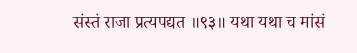संस्तं राजा प्रत्यपद्यत ॥९३॥ यथा यथा च मांसं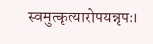स्वमुत्कृत्यारोपयन्नृपः।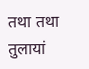तथा तथा तुलायां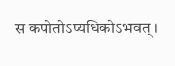स कपोतोऽप्यधिकोऽभवत्।